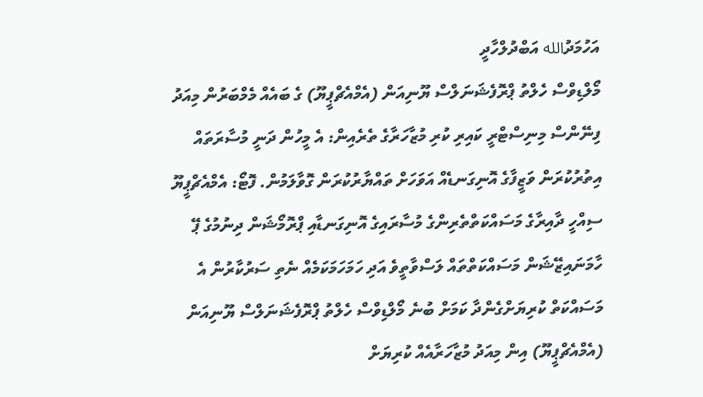އަހުމަދުالله އަބްދުލްހާދީ
މޯލްޑިވްސް ހެލްތު ޕްރޮފެޝަނަލްސް ޔޫނިއަން (އެމްއެޗްޕީޔޫ) ގެ ބައެއް މެމްބަރުން މިއަދު ފިނޭންސް މިނިސްޓްރީ ކައިރި ކުރި މުޒާހަރާގެ ތެރެއިން: އެ މީހުން ދަނީ މުސާރަތައް އިތުރުކުރަން ވަޒީފާގެ އޮނިގަނޑެއް އަވަހަށް ތައްޔާރުކުރަން ގޮވާލަމުން. ފޮޓޯ: އެމްއެޗްޕީޔޫ
ސިއްހީ ދާއިރާގެ މަސައްކަތްތެރިންގެ މުސާރައިގެ އޮނިގަނޑާއި ޕްރޮމޯޝަން ދިނުމުގެ ޕޭ ހާމަނައިޒޭޝަން މަސައްކަތްތައް ލަސްވާތީވެ އަދި ހަމަހަމަކަމެއް ނެތި ސަރުކާރުން އެ މަސައްކަތް ކުރިޔަށްގެންދާ ކަމަށް ބުނެ މޯލްޑިވްސް ހެލްތު ޕްރޮފެޝަނަލްސް ޔޫނިއަން (އެމްއެޗްޕީޔޫ) އިން މިއަދު މުޒާހަރާއެއް ކުރިޔަށް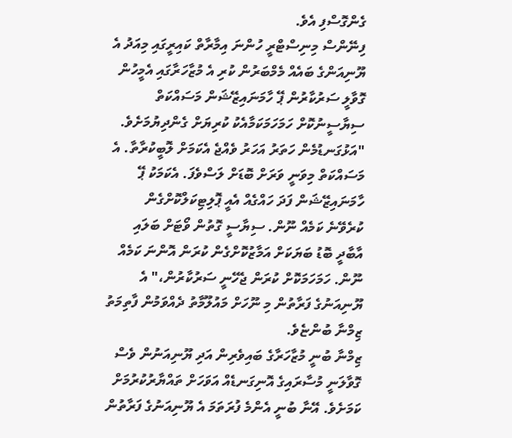ގެންގޮސްފި އެވެ.
ފިނޭންސް މިނިސްޓްރީ ހުންނަ އިމާރާތް ކައިރީގައި މިއަދު އެ ޔޫނިއަންގެ ބައެއް މެމްބަރުން ކުރި އެ މުޒާހަރާގައި އެމީހުން ގޮވާލީ ސަރުކާރުން ޕޭ ހާމަނައިޒޭޝަން މަސައްކަތް ސިޔާސީނުކޮށް ހަމަހަމަކަމާއެކު ކުރިޔަށް ގެންދިޔުމަށެވެ.
"އަޅުގަނޑުމެން ހަތަރު އަހަރު ވެއްޖެ އެކަމަށް ލޮބީކުރާތާ. އެ މަސައްކަތް މިވަނީ ވަރަށް ބޮޑަށް ލަސްވެފަ. އެކަމަކު ޕޭ ހާމަނައިޒޭޝަން ފަދަ ހައްގެއް އެއީ ޕޮލިޓިކަލްކޮށްގެން ކުރެވޭނެ ކަމެއް ނޫން. ސިޔާސީ ގޮތުން ވޯޓަށް ބަލައި އާބާދީ ބޮޑު ބަޔަކަށް އަމާޒުކޮށްގެން ކުރަން އޮންނަ ކަމެއް ނޫން. ހަމަހަމަކޮށް ކުރަން ޖެހޭނީ ސަރުކާރުން،" އެ ޔޫނިއަނުގެ ފަރާތުން މި ނޫހަށް މައުލޫމާތު ދެއްވަމުން ފާތިމަތު ޒިމްނާ ބުންޏެވެ.
ޒިމްނާ ބުނީ މުޒާހަރާގެ ބައިވެރިން އަދި ޔޫނިއަނުން ވެސް ގޮވާލަނީ މުސާރައިގެ އޮނިގަނޑެއް އަވަހަށް ތައްޔާރުކުރުމަށް ކަމަށެވެ. އޭނާ ބުނީ އެންމެ ފުރަތަމަ އެ ޔޫނިއަނުގެ ފަރާތުން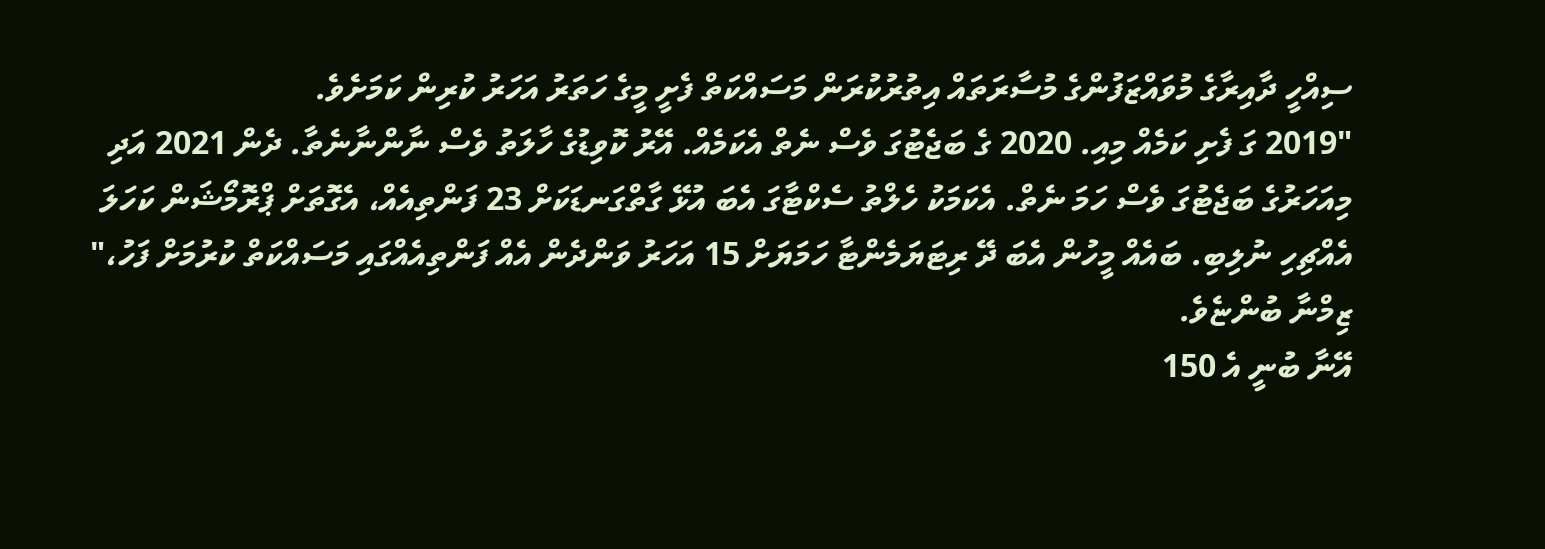ސިއްހީ ދާއިރާގެ މުވައްޒަފުންގެ މުސާރަތައް އިތުރުކުރަން މަސައްކަތް ފެށީ މީގެ ހަތަރު އަހަރު ކުރިން ކަމަށެވެ.
"2019 ގަ ފެށި ކަމެއް މިއި. 2020 ގެ ބަޖެޓުގަ ވެސް ނެތް އެކަމެއް. އޭރު ކޮވިޑުގެ ހާލަތު ވެސް ނާންނާނެތާ. ދެން 2021 އަދި މިއަހަރުގެ ބަޖެޓުގަ ވެސް ހަމަ ނެތް. އެކަމަކު ހެލްތު ސެކްޓާގަ އެބަ އުޅޭ ގާތްގަނޑަކަށް 23 ފަންތިއެއް، އެގޮތަށް ޕްރޮމޯޝަން ކަހަލަ އެއްޗިހި ނުލިބި. ބައެއް މީހުން އެބަ ދޭ ރިޓަޔަމެންޓާ ހަމަޔަށް 15 އަހަރު ވަންދެން އެއް ފަންތިއެއްގައި މަސައްކަތް ކުރުމަށް ފަހު،" ޒިމްނާ ބުންޏެވެ.
އޭނާ ބުނީ އެ 150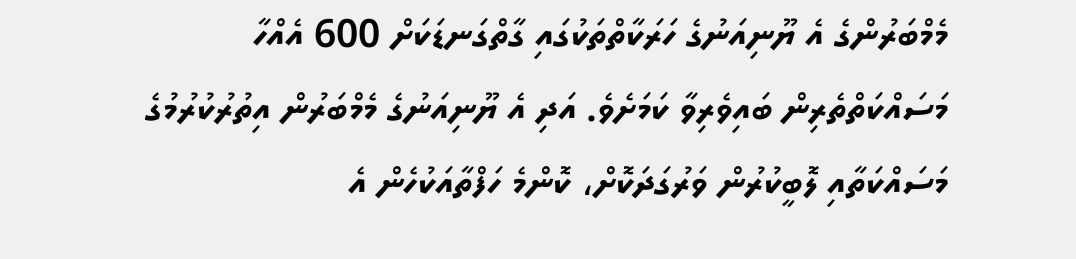މެމްބަރުންގެ އެ ޔޫނިއަނުގެ ހަރަކާތްތަކުގައި ގާތްގަނޑަކަށް 600 އެއްހާ މަސައްކަތްތެރިން ބައިވެރިވާ ކަމަށެވެ. އަދި އެ ޔޫނިއަނުގެ މެމްބަރުން އިތުރުކުރުމުގެ މަސައްކަތާއި ލޮބީކުރުން ވަރުގަދަކޮށް، ކޮންމެ ހަފްތާއަކުހެން އެ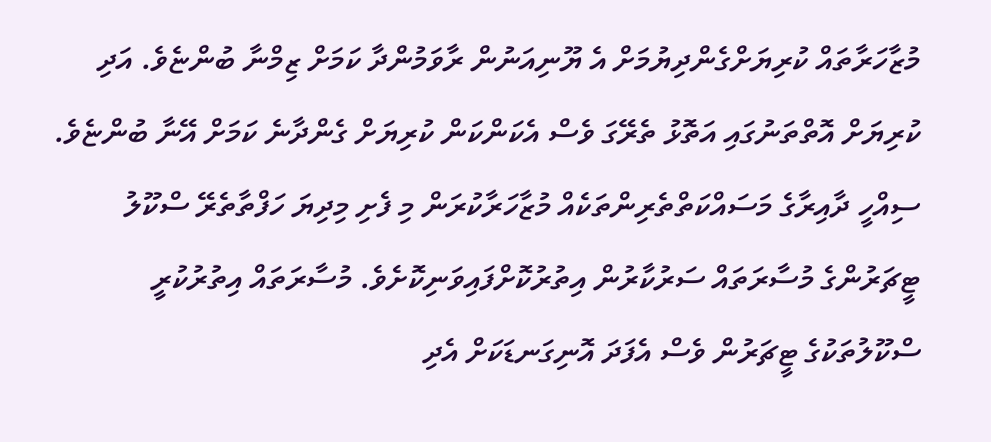މުޒާހަރާތައް ކުރިޔަށްގެންދިޔުމަށް އެ ޔޫނިއަނުން ރާވަމުންދާ ކަމަށް ޒިމްނާ ބުންޏެވެ. އަދި ކުރިޔަށް އޮތްތަނުގައި އަތޮޅު ތެރޭގަ ވެސް އެކަންކަން ކުރިޔަށް ގެންދާނެ ކަމަށް އޭނާ ބުންޏެވެ.
ސިއްހީ ދާއިރާގެ މަސައްކަތްތެރިންތަކެއް މުޒާހަރާކުރަން މި ފެށި މިދިޔަ ހަފްތާތެރޭ ސްކޫލު ޓީޗަރުންގެ މުސާރަތައް ސަރުކާރުން އިތުރުކޮށްފައިވަނިކޮށެވެ. މުސާރަތައް އިތުރުކުރީ ސްކޫލުތަކުގެ ޓީޗަރުން ވެސް އެފަދަ އޮނިގަނޑަކަށް އެދި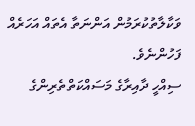ވަކާލާތުކުރަމުން އަންނަތާ އެތައް އަހަރެއް ފަހުންނެވެ.
ސިއްހީ ދާއިރާގެ މަސައްކަތްތެރިންގެ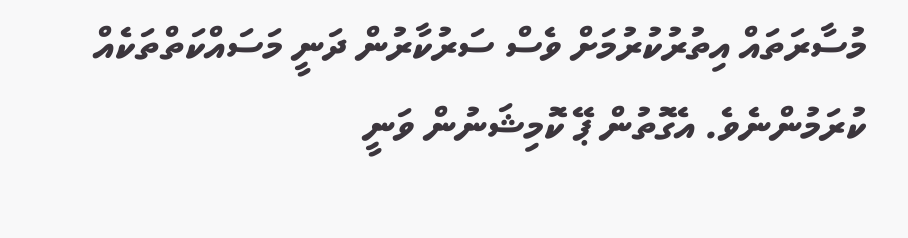މުސާރަތައް އިތުރުކުރުމަށް ވެސް ސަރުކާރުން ދަނީ މަސައްކަތްތަކެއް ކުރަމުންނެވެ. އެގޮތުން ޕޭ ކޮމިޝަނުން ވަނީ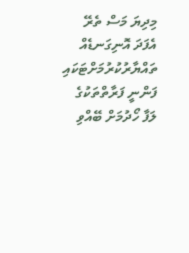މިދިޔަ މަސް ތެރޭ އެފަދަ އޮނިގަނޑެއް ތައްޔާރުކުރުމަށްޓަކައި ފަންނީ ފަރާތްތަކުގެ ލަފާ ހޯދުމަށް ބޭއްވި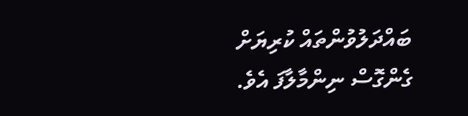ބައްދަލުވުންތައް ކުރިޔަށް ގެންގޮސް ނިންމާލާފަ އެވެ.